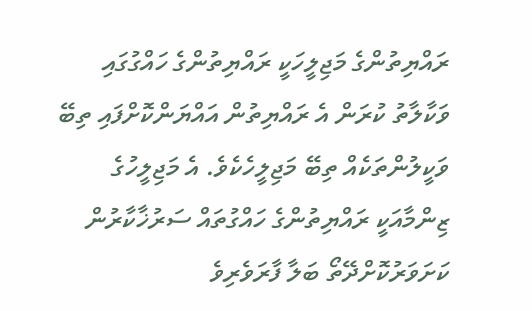ރައްޔިތުންގެ މަޖިލީހަކީ ރައްޔިތުންގެ ހައްގުގައި ވަކާލާތު ކުރަން އެ ރައްޔިތުން އައްޔަންކޮށްފައި ތިބޭ ވަކީލުންތަކެއް ތިބޭ މަޖިލީހެކެވެ. އެ މަޖިލީހުގެ ޒިންމާއަކީ ރައްޔިތުންގެ ހައްގުތައް ސަރުޚާކާރުން ކަށަވަރުކޮށްދޭތޯ ބަލާ ފާރަވެރިވެ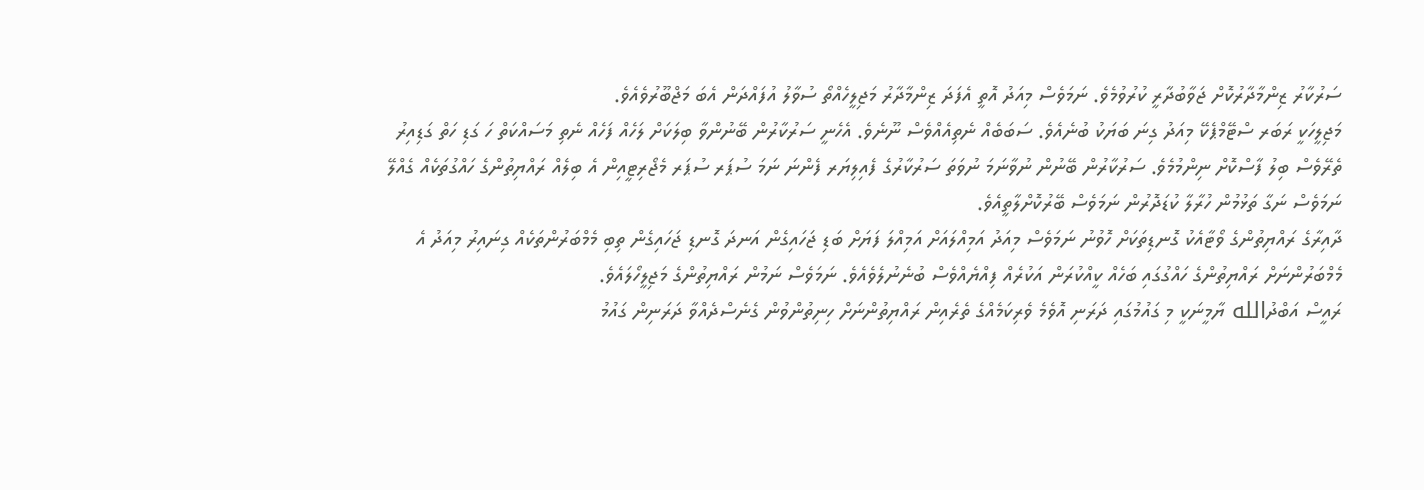ސަރުކާރު ޒިންމާދާރުކޮށް ޖަވާބުދާރީ ކުރުވުމެވެ. ނަމަވެސް މިއަދު އޮތީ އެފަދަ ޒިންމާދާރު މަޖިލީހެއްތޯ ސުވާލު އުފައްދަން އެބަ މަޖްބޫރުވެއެވެ.
މަޖިލީހަކީ ރަބަރ ސްޓޭމްޕެކޭ މިއަދު ގިނަ ބަޔަކު ބުނެއެވެ. ސަބަބެއް ނެތިއެއްވެސް ނޫނެވެ. އެހެނީ ސަރުކާރުން ބޭނުންވާ ބިލަކަށް ލަހެއް ފަހެއް ނެތި މަސައްކަތް ހަ ގަޑި ހަތް ގަޑިއިރު ތެރޭވެސް ބިލު ފާސްކޮށް ނިންމުމެވެ. ސަރުކާރުން ބޭނުން ނުވާނަމަ ނުވަތަ ސަރުކާރުގެ ފެއިލިޔަރ ފެންނަ ނަމަ ސުޕަރ ސުޕަރ މެޖޯރިޓީއިން އެ ބިލެއް ރައްޔިތުންގެ ހައްގުތަކެއް ގެއްލޭ ނަމަވެސް ނަގާ ތަޅުމުން ހުރާލާ ކުޑަދޮރުން ނަމަވެސް ބޭރުކޮށްލާތީއެވެ.
ދާއިރާގެ ރައްޔިތުންގެ ވޯޓާއެކު ގޮނޑިތަކަށް ހޮވުނު ނަމަވެސް މިއަދު އަމިއްލައަށް އަމިއްލަ ފަޔަށް ބަޑި ޖަހައިގެން އަނދަ ގޮނޑި ޖަހައިގެން ތިބި މެމްބަރުންތަކެއް ގިނައިރު މިއަދު އެ މެމްބަރުންނަށް ރައްޔިތުންގެ ހައްގުގައި ބަހެއް ކީއްކުރަން އަކުރެއް ފިއްޔެއްވެސް ބުނެނުލެވެއެވެ. ނަމަވެސް ނަމުން ރައްޔިތުންގެ މަޖިލީހޯލައެވެ.
ރައީސް އަބްދުالله ޔާމީނަކީ މި ގައުމުގައި ދަރަނި އޮވެމެ ވެރިކަމެއްގެ ތެރެއިން ރައްޔިތުންނަށް ހިނިތުންވުން ގެނެސްދެއްވާ ދަރަނިން ގައުމު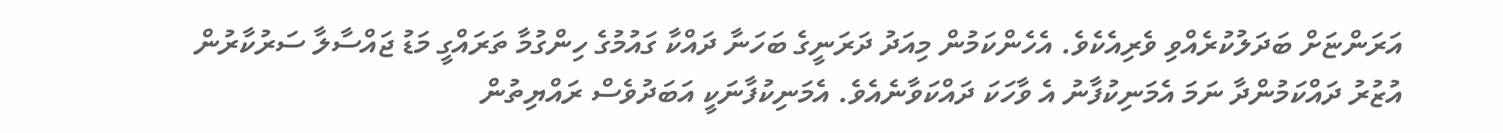އަރަންޏަށް ބަދަލުކުރެއްވި ވެރިއެކެވެ. އެހެންކަމުން މިއަދު ދަރަނީގެ ބަހަނާ ދައްކާ ގައުމުގެ ހިންގުމާ ތަރައްގީ މަޑު ޖައްސާލާ ސަރުކާރުން އުޒުރު ދައްކަމުންދާ ނަމަ އެމަނިކުފާނު އެ ވާހަކަ ދައްކަވާނެއެވެ. އެމަނިކުފާނަކީ އަބަދުވެސް ރައްޔިތުން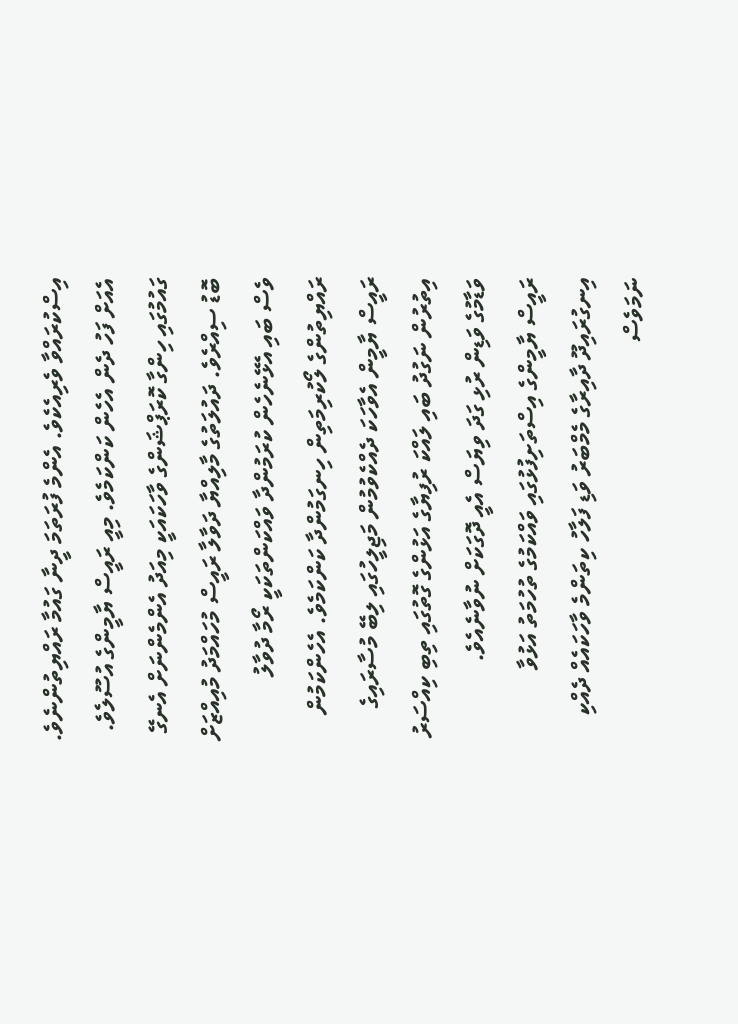އިސްކުރައްވާ ވެރިއެކެވެ. އެންމެ ފުރަތަމަ ދީނާ ގައުމާ ރައްޔިތުންނެވެ. އެއަށް ފަހު ދެން އެހެން ކަންކަމެވެ. މިއީ ރައީސް ޔާމީންގެ އުސޫލެވެ.
ގައުމުގައި ހިންގާ ކޮރަޕްޝަންގެ ވާހަކައަކީ މިއަދު އެންމެންނަށް އެނގޭ ބޮޑު ސިއްރެވެ. ދައުލަތުގެ މާލިއްޔާ ދަވާލާ ރައީސް މުހައްމަދު މުއިއްޒަށް ވެސް ބައި އެޅޭނެހެން ކުރަމުންދާ ވައްކަންތަކަކީ ރޯމާ ދުވާލު ރައްޔިތުންގެ ލޯކުރިމަތިން ހިނގަމުންދާ ކަންކަމެވެ. އެހެންކަމުން ރައީސް ޔާމީން އެވާހަކަ ދެއްކެވުމުން މަޖިލީހުގައި ލިބޭ މުސާރައިގެ އިތުރުން ނަގުދު ބައި ލައްކަ ރުފިޔާގެ އަޅުންގެ ގޮތުގައި ތިބި ކިއްސަރު ވަޑާމުގެ ވަޑިން ރުޅި ގަދަ ވިޔަސް އެއީ ދޮގަކަށް ނުވާނެއެވެ.
ރައީސް ޔާމީންގެ އިސްތަށިފުޅުގައި ވައްކަމުގެ ތުހުމަތު އަޅުވާ އިނގުރައިދޫ ދާއިރާގެ މެމްބަރު ވަޑި ފަލާހު ކިތަންމެ ވާހަކައެއް ދެއްކި ނަމަވެސް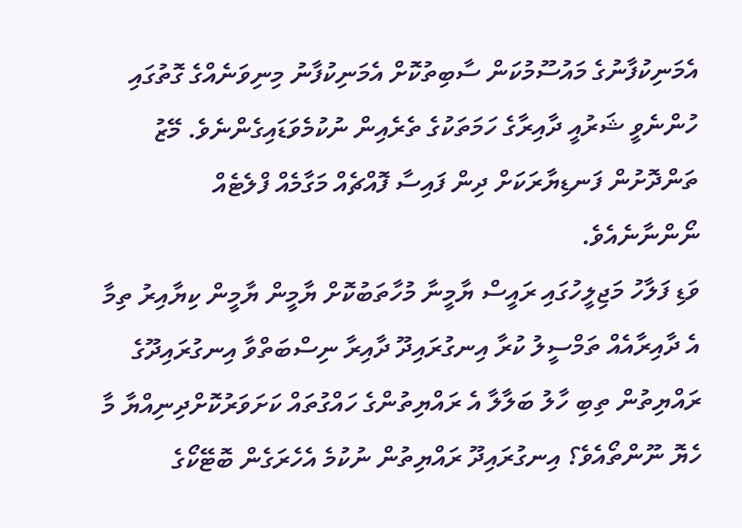އެމަނިކުފާނުގެ މައުސޫމުކަން ސާބިތުކޮށް އެމަނިކުފާނު މިނިވަނެއްގެ ގޮތުގައި ހުންނެވީ ޝަރުއީ ދާއިރާގެ ހަމަތަކުގެ ތެރެއިން ނުކުމެވަޑައިގެންނެވެ. މޭޒު ތަންދޮށުން ފަނޑިޔާރަކަށް ދިން ފައިސާ ފޮއްޗެއް މަގާމެއް ފްލެޓެއް ނޯންނާނެއެވެ.
ވަޑި ފަލާހު މަޖިލީހުގައި ރައީސް ޔާމީނާ މުހާތަބުކޮށް ޔާމީން ޔާމީން ކިޔާއިރު ތިމާ އެ ދާއިރާއެއް ތަމްސީލު ކުރާ އިނގުރައިދޫ ދާއިރާ ނިސްބަތްވާ އިނގުރައިދޫގެ ރައްޔިތުން ތިބި ހާލު ބަލާލާ އެ ރައްޔިތުންގެ ހައްގުތައް ކަށަވަރުކޮށްދިނިއްޔާ މާ ހެޔޮ ނޫންތޯއެވެ؟ އިނގުރައިދޫ ރައްޔިތުން ނުކުމެ އެހެރަގެން ބޮޓޭކޯގެ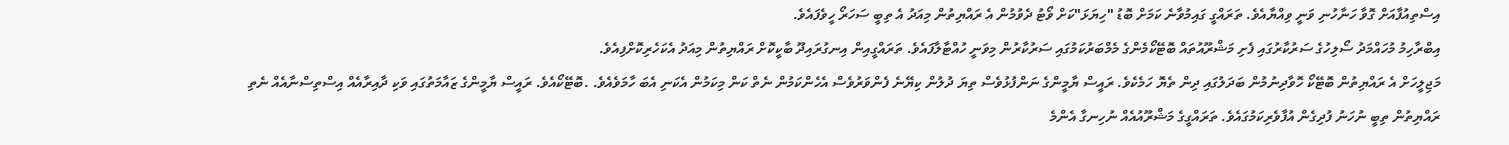އިސްތިއުފާއަށް ގޮވާ ހަނާހުނި ވަނީ ވިއްޔާއެވެ. ތަރައްގީ ގައިމުވާނެ ކަމަށް ބޮޑު "ހިޔަޅަ"ކަށް ވޯޓު ދެވުމުން އެ ރައްޔިތުން މިއަދު އެ ތިބީ ސަހަރޯ ހީވެފައެވެ.
އިބްރާހިމު މުހައްމަދު ސޯލިހުގެ ސަރުކާރުގައި ފެށި މަޝްރޫއުތައް ބޮޓޭކޯމެންގެ މެމްބަރުކަމުގައި ސަރުކާރުން މިވަނީ ހުއްޓާލާފައެވެ. ތަރައްގީއިން އިނގުރައިދޫ ބާކީކޮށް ރައްޔިތުން މިއަދު އެކަހެރިކޮށްފިއެވެ.
މަޖިލީހަށް އެ ރައްޔިތުން ބޮޓޭކޯ ހޮވާދިނުމުން ބަދަލުގައި ދިން ތެޔޮ ހަމެކެވެ. ރައީސް ޔާމީންގެ ނަންފުޅުވެސް ތިޔަ ދުލުން ކިޔޭނެ ފެންވަރުވެސް އެހެންކަމުން ނެތް ކަން މިކަމުން އެކަނި އެބަ ހާމަވެއެވެ. .ބޮޓޭކޯއެވެ. ރައީސް ޔާމީންގެ ޒައާމަތުގައި ވަކި ދާއިރާއެއް އިސްތިސްނާއެއް ނެތި ރައްޔިތުން ތިބީ ނުހަނު ފުދިގެން އުފާވެރިކަމުގައެވެ. ތަރައްގީގެ މަޝްރޫއުއެއް ނުހިނގާ އެންމެ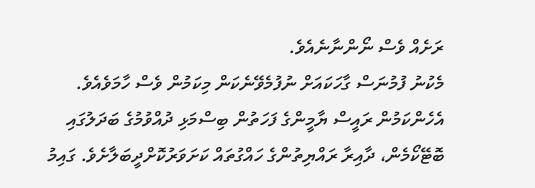ރަށެއް ވެސް ނޯންނާނެއެވެ.
މެކުނު ފުމުނަސް ގާހަކައަށް ނުފުމެވޭނެކަން މިކަމުން ވެސް ހާމަވެއެވެ. އެހެންކަމުން ރައީސް ޔާމީންގެ ފަހަތުން ބިސްމަޅި ދުއްވުމުގެ ބަދަލުގައި ބޮޓޭކޯމެން، ދާއިރާ ރައްޔިތުންގެ ހައްގުތައް ކަށަވަރުކޮށްދީބަލާށެވެ. ގައިމު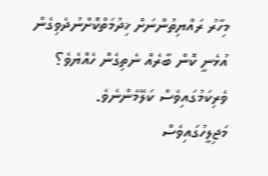މިހާރު ރައްޔިތުންނަށް ޚިދުމަތްކޮށްނުދެވިގެން އުޅެނީ ކޮން ބާރެއް ނެތިގެން ހެއްޔެވެ؟ ވެރިކަމުގައިވެސް ކަލޭމެންނެވެ. މަޖިލީހުގައިވެސް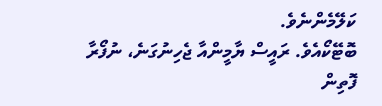ކަލޭމެންނެވެ.
ބޮޓޭކޯއެވެ. ރައީސް ޔާމީންއާ ޖެހިނުގަނެ، ނުފޯރާ ފޮތިން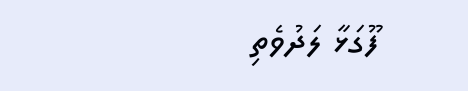ފޫގަޅާ ލަދުވެތި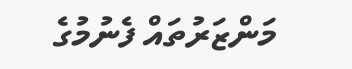މަންޒަރުތައް ފެނުމުގެ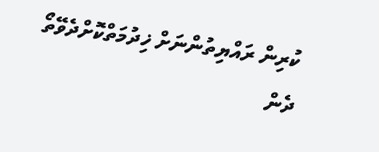ކުރިން ރައްޔިތުންނަށް ޚިދުމަތްކޮށްދެވޭތޯ ދެން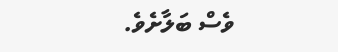ވެސް ބަލާށެވެ.